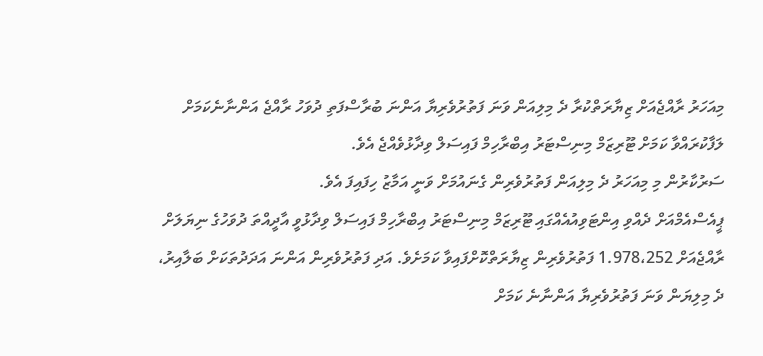މިއަހަރު ރާއްޖެއަށް ޒިޔާރަތްކުރާ ދެ މިލިއަން ވަނަ ފަތުރުވެރިޔާ އަންނަ ބުރާސްފަތި ދުވަހު ރާއްޖެ އަންނާނެކަމަށް ލަފާކުރައްވާ ކަމަށް ޓޫރިޒަމް މިނިސްޓަރު އިބްރާހިމް ފައިސަލް ވިދާޅުވެއްޖެ އެވެ.
ސަރުކާރުން މި މިއަހަރު ދެ މިލިއަން ފަތުރުވެރިން ގެނައުމަށް ވަނީ އަމާޒު ހިފައިފަ އެވެ.
ޕީއެސްއެމްއަށް ދެއްވި އިންޓަވިއުއެއްގައި ޓޫރިޒަމް މިނިސްޓަރު އިބްރާހިމް ފައިސަލް ވިދާޅުވީ އާދީއްތަ ދުވަހުގެ ނިޔަލަށް ރާއްޖެއަށް 1.978،252 ފަތުރުވެރިން ޒިޔާރަތްކޮށްފައިވާ ކަމަށެވެ. އަދި ފަތުރުވެރިން އަންނަ އަދަދުތަކަށް ބަލާއިރު، ދެ މިލިޔަން ވަނަ ފަތުރުވެރިޔާ އަންނާނެ ކަމަށް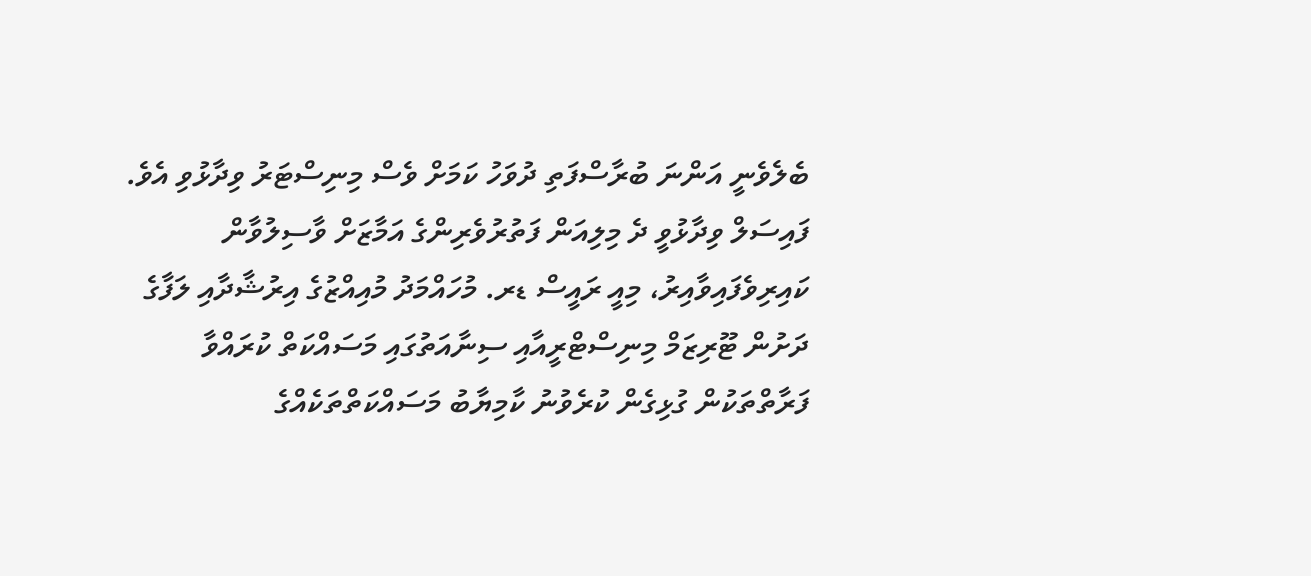ބެލެވެނީ އަންނަ ބުރާސްފަތި ދުވަހު ކަމަށް ވެސް މިނިސްޓަރު ވިދާޅުވި އެވެ.
ފައިސަލް ވިދާޅުވީ ދެ މިލިއަން ފަތުރުވެރިންގެ އަމާޒަށް ވާސިލުވާން ކައިރިވެފައިވާއިރު، މިއީ ރައީސް ޑރ. މުހައްމަދު މުއިއްޒުގެ އިރުޝާދާއި ލަފާގެ ދަށުން ޓޫރިޒަމް މިނިސްޓްރީއާއި ސިނާއަތުގައި މަސައްކަތް ކުރައްވާ ފަރާތްތަކުން ގުޅިގެން ކުރެވުނު ކާމިޔާބު މަސައްކަތްތަކެއްގެ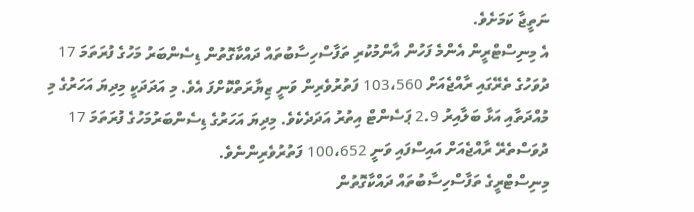ނަތީޖާ ކަމަށެވެ.
އެ މިނިސްޓްރީން އެންމެ ފަހުން އާންމުކުރި ތަފާސްހިސާބުތައް ދައްކާގޮތުން ޑިސެންބަރު މަހުގެ ފުރަތަމަ 17 ދުވަހުގެ ތެރޭގައި ރާއްޖެއަށް 103،560 ފަތުރުވެރިން ވަނީ ޒިޔާރަތްކޮށްފަ އެވެ. މި އަދަދަކީ މިދިޔަ އަހަރުގެ މި މުއްދަތާއި އަޅާ ބަލާއިރު 2.9 ޕަސެންޓް އިތުރު އަދަދެކެވެ. މިދިޔަ އަހަރުގެ ޑިސެންބަރުމަހުގެ ފުރަތަމަ 17 ދުވަސްތެރޭ ރާއްޖެއަށް އައިސްފައި ވަނީ 100،652 ފަތުރުވެރިންނެވެ.
މިނިސްޓްރީގެ ތަފާސްހިސާބުތައް ދައްކާގޮތުން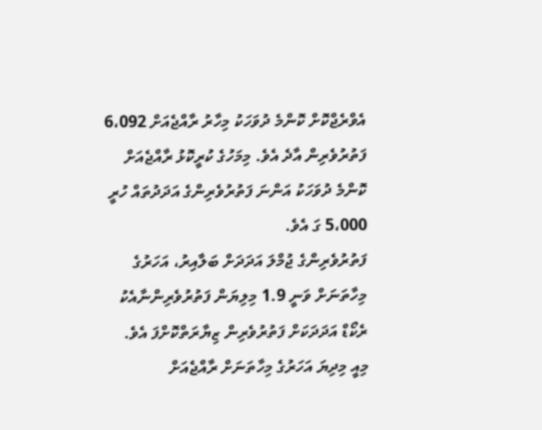އެވްރެޖްކޮށް ކޮންމެ ދުވަހަކު މިހާރު ރާއްޖެއަށް 6،092 ފަތުރުވެރިން އާދެ އެވެ. މިމަހުގެ ކުރީކޮޅު ރާއްޖެއަށް ކޮންމެ ދުވަހަކު އަންނަ ފަތުރުވެރިންގެ އަދަދުތައް ހުރީ 5،000 ގަ އެވެ.
ފަތުރުވެރިންގެ ޖުމްލަ އަދަދަށް ބަލާއިރު، އަހަރުގެ މިހާތަނަށް ވަނީ 1.9 މިލިޔަން ފަތުރުވެރިންނާއެކު ރެކޯޑް އަދަދަކަށް ފަތުރުވެރިން ޒިޔާރަތްކޮށްފަ އެވެ. މިއީ މިދިޔަ އަހަރުގެ މިހާތަނަށް ރާއްޖެއަށް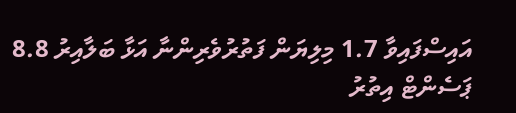އައިސްފައިވާ 1.7 މިލިޔަން ފަތުރުވެރިންނާ އަޅާ ބަލާއިރު 8.8 ޕަސެންޓް އިތުރު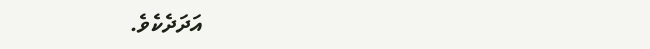އަދަދެކެވެ.